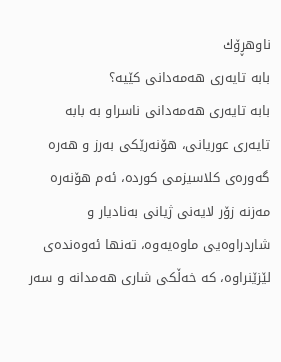ناوهڕۆك
بابە تایەری ھەمەدانی كێیە؟
بابە تایەری ھەمەدانی ناسراو بە بابە تایەری عوریانی، ھۆنەرێكی بەرز و ھەرە گەورەی كلاسیزمی كوردە، ئەم ھۆنەرە مەزنە زۆر لایەنی ژیانی بەنادیار و شاردراوەیی ماوەیەوە، تەنھا ئەوەندەی لێزێنراوە، كە خەڵكی شاری ھەمدانە و سەر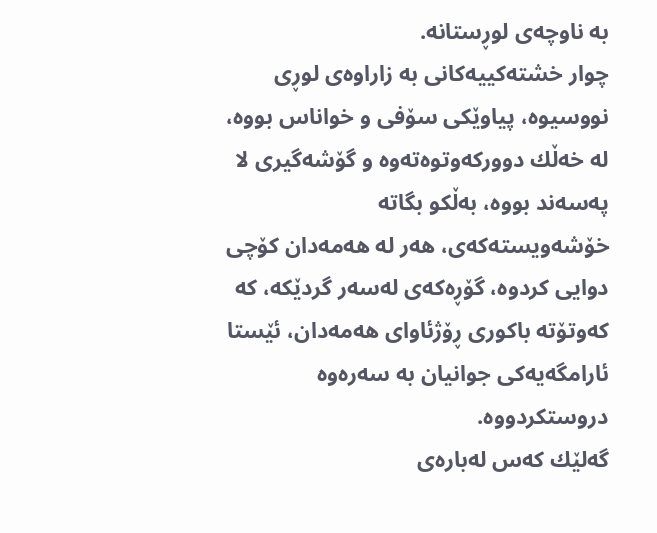بە ناوچەی لوڕستانە.
چوار خشتەكییەكانی بە زاراوەی لوڕی نووسیوە، پیاوێكی سۆفی و خواناس بووە، لە خەڵك دووركەوتوەتەوە و گۆشەگیری لا پەسەند بووە، بەڵكو بگاتە خۆشەویستەكەی، ھەر لە ھەمەدان كۆچی دوایی كردوە، گۆڕەكەی لەسەر گردێكە، كە كەوتۆتە باكوری ڕۆژئاوای ھەمەدان، ئێستا ئارامگەیەكی جوانیان بە سەرەوە دروستكردووە.
گەلێك كەس لەبارەی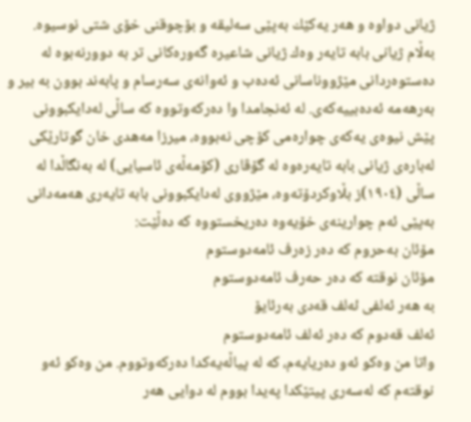ژیانی دواوە و ھەر یەكێك بەپێی سەلیقە و بۆچوقنی خۆی شتی نوسیوە. بەڵام ژیانی بابە تایەر وەك ژیانی شاعیرە گەورەكانی تر بە دوورنەبوە لە دەستوەردانی مێژووناسانی ئەدەب و ئەوانەی سەرسام و پابەند بوون بە بیر و بەرھەمە ئەدەبییەكەی. لە ئەنجامدا وا دەركەوتووە كە ساڵی لەدایكبوونی پێش نیوەی یەكەی چوارەمی كۆچی نەبووە، میرزا مەھدی خان گوتارێكی لەبارەی ژیانی بابە تایەرەوە لە گۆڤاری (كۆمەڵەی ئاسیایی) لە بەنگاڵدا لە ساڵی (١٩٠٤)ز بڵاوكردۆتەوە، مێژووی لەدایكبوونی بابە تایەری ھەمەدانی بەپێی ئەم چوارینەی خۆیەوە دەریخستووە كە دەڵێت:
مۆئان بەحروم كە دەر زەرف ئامەدوستوم
مۆئان نوقتە كە دەر حەرف ئامەدوستوم
بە ھەر ئەلفی ئەلف قەدی بەرئایۆ
ئەلف قەدوم كە دەر ئەلف ئامەدوستوم
واتا من وەكو ئەو دەریایەم، كە لە پیاڵەیەكدا دەركەوتووم. من وەكو ئەو نوقتەم كە لەسەری پیتێكدا پەیدا بووم لە دوایی ھەر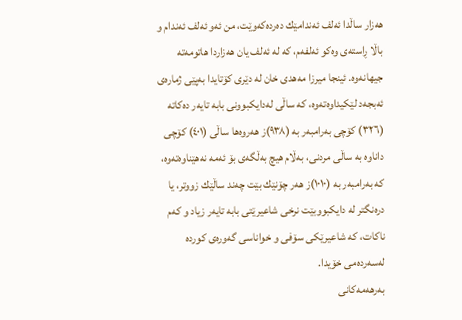ھەزار ساڵدا ئەلف ئەندامێك دەردەكەوێت، من ئەو ئەلف ئەندام و باڵا ڕاستەی وەكو ئەلفەم، كە لە ئەلف یان ھەزاردا ھاتومەتە جیھانەوە. ئینجا میرزا مەھدی خان لە دێری كۆتایدا بەپێی ژمارەی ئەبجەد لێكیداوەتەوە، كە ساڵی لەدایكبوونی بابە تایەر دەكاتە (٣٢٦) كۆچی بەرامبەر بە (٩٣٨)ز ھەروەھا ساڵی (٤٠١) كۆچی داناوە بە ساڵی مردنی، بەڵام ھیچ بەڵگەی بۆ ئەمە نەھێناوەتەوە، كە بەرامبەر بە (١٠١٠)ز ھەر چۆنێك بێت چەند ساڵێك زووتر، یا درەنگتر لە دایكبووبێت نرخی شاعیرێتی بابە تایەر زیاد و كەم ناكات، كە شاعیرێكی سۆفی و خواناسی گەورەی كوردە لەسەردەمی خۆیدا.
بەرھەمەكانی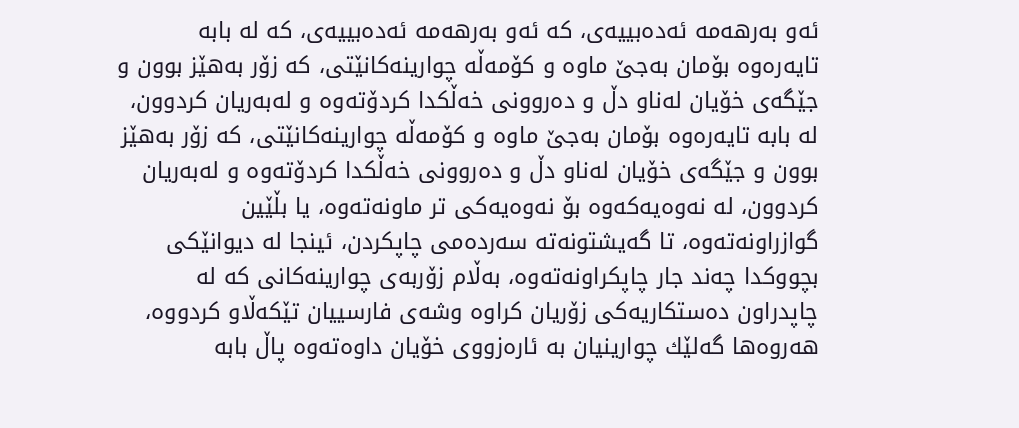ئەو بەرھەمە ئەدەبییەی، كە ئەو بەرھەمە ئەدەبییەی، كە لە بابە تایەرەوە بۆمان بەجێ ماوە و كۆمەڵە چوارینەكانێتی، كە زۆر بەھێز بوون و جێگەی خۆیان لەناو دڵ و دەروونی خەڵكدا كردۆتەوە و لەبەریان كردوون، لە بابە تایەرەوە بۆمان بەجێ ماوە و كۆمەڵە چوارینەكانێتی، كە زۆر بەھێز بوون و جێگەی خۆیان لەناو دڵ و دەروونی خەڵكدا كردۆتەوە و لەبەریان كردوون، لە نەوەیەكەوە بۆ نەوەیەكی تر ماونەتەوە، یا بڵێین گوازراونەتەوە، تا گەیشتونەتە سەردەمی چاپكردن، ئینجا لە دیوانێكی بچووكدا چەند جار چاپكراونەتەوە، بەڵام زۆربەی چوارینەكانی كە لە چاپدراون دەستكاریەكی زۆریان كراوە وشەی فارسییان تێكەڵاو كردووە، ھەروەھا گەلێك چوارینیان بە ئارەزووی خۆیان داوەتەوە پاڵ بابە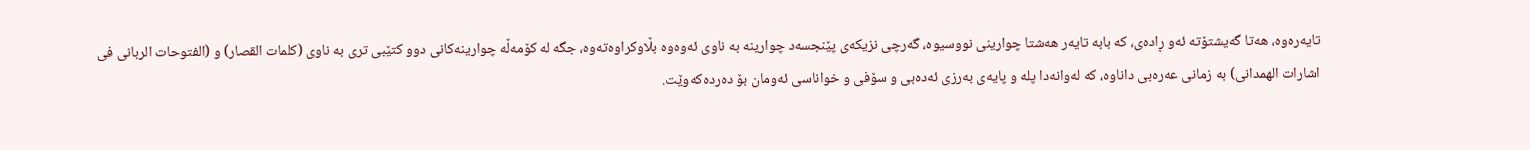تایەرەوە، ھەتا گەیشتۆتە ئەو ڕادەی، كە بابە تایەر ھەشتا چوارینی نووسیوە، گەرچی نزیكەی پێنجسەد چوارینە بە ناوی ئەوەوە بڵاوكراوەتەوە، جگە لە كۆمەڵە چوارینەكانی دوو كتێبی تری بە ناوی (كلمات القصار) و (الفتوحات الربانى فى اشارات الهمدانى) بە زمانی عەرەبی داناوە، كە لەوانەدا پلە و پایەی بەرزی ئەدەبی و سۆفی و خواناسی ئەومان بۆ دەردەكەوێت.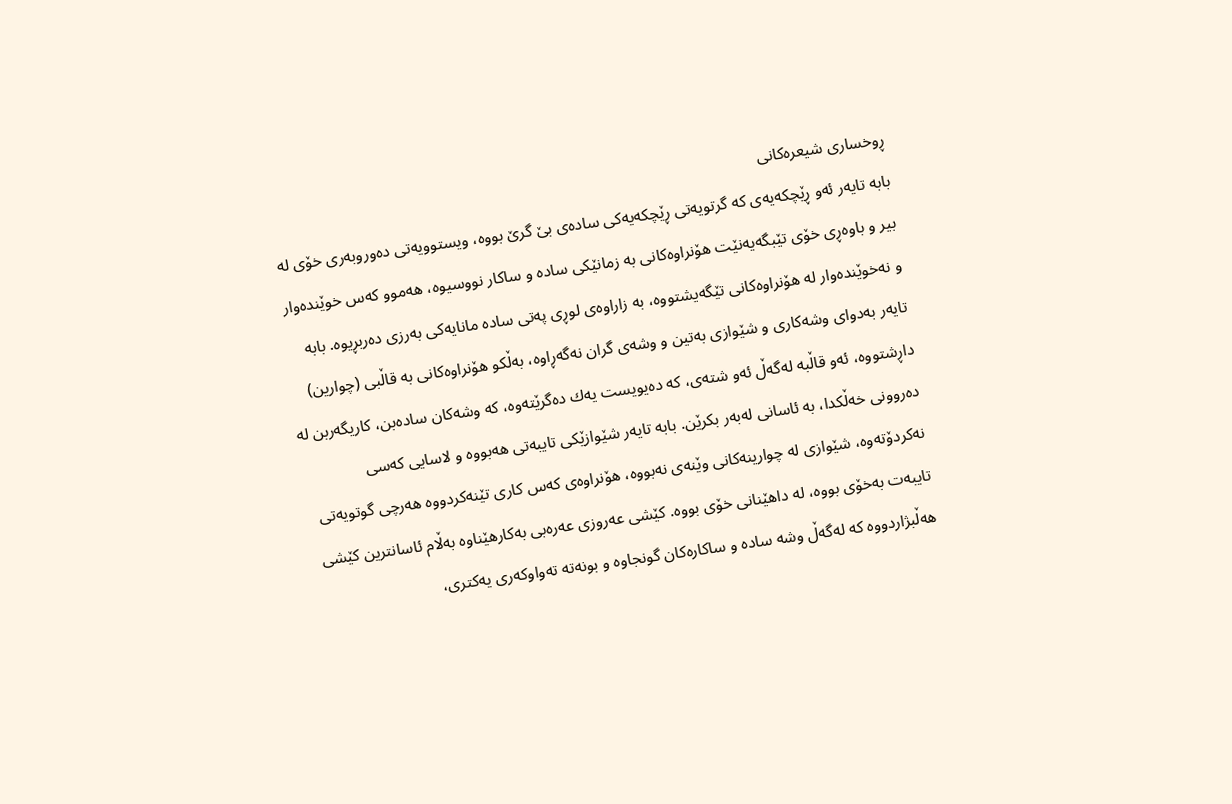ڕوخساری شیعرەكانی
بابە تایەر ئەو ڕێچكەیەی كە گرتویەتی ڕێچكەیەكی سادەی بێ گرێ بووە، ویستوویەتی دەوروبەری خۆی لە بیر و باوەڕی خۆی تێبگەیەنێت ھۆنراوەكانی بە زمانێكی سادە و ساكار نووسیوە، ھەموو كەس خوێندەوار و نەخوێندەوار لە ھۆنراوەكانی تێگەیشتووە، بە زاراوەی لوڕی پەتی سادە مانایەكی بەرزی دەربڕیوە. بابە تایەر بەدوای وشەكاری و شێوازی بەتین و وشەی گران نەگەڕاوە، بەڵكو ھۆنراوەكانی بە قاڵبی (چوارین) داڕشتووە، ئەو قاڵبە لەگەڵ ئەو شتەی، كە دەیویست یەك دەگرێتەوە، كە وشەكان سادەبن، كاریگەربن لە دەروونی خەڵكدا، بە ئاسانی لەبەر بكرێن. بابە تایەر شێوازێكی تایبەتی ھەبووە و لاسایی كەسی نەكردۆتەوە، شێوازی لە چوارینەكانی وێنەی نەبووە، ھۆنراوەی كەس كاری تێنەكردووە ھەرچی گوتویەتی تایبەت بەخۆی بووە، لە داھێنانی خۆی بووە. كێشی عەروزی عەرەبی بەكارھێناوە بەڵام ئاسانترین كێشی ھەڵبژاردووە كە لەگەڵ وشە سادە و ساكارەكان گونجاوە و بونەتە تەواوكەری یەكتری،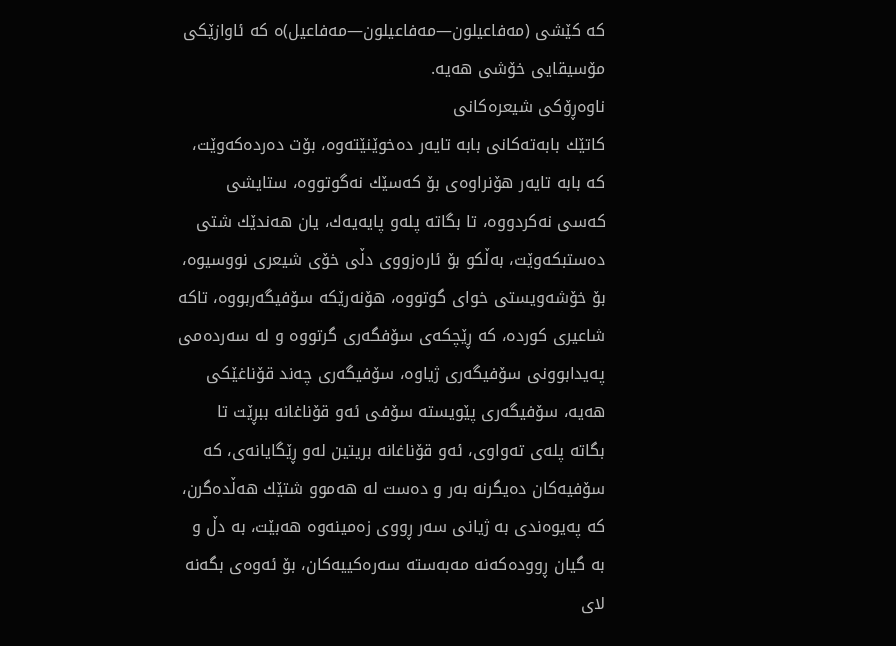كە كێشی (مەفاعیلون—مەفاعیلون—مەفاعیل)ە كە ئاوازێكی مۆسیقایی خۆشی ھەیە.
ناوەڕۆكی شیعرەكانی
كاتێك بابەتەكانی بابە تایەر دەخوێنێتەوە، بۆت دەردەكەوێت، كە بابە تایەر ھۆنراوەی بۆ كەسێك نەگوتووە، ستایشی كەسی نەكردووە، تا بگاتە پلەو پایەیەك، یان ھەندێك شتی دەستبكەوێت، بەڵكو بۆ ئارەزووی دڵی خۆی شیعری نووسیوە، بۆ خۆشەویستی خوای گوتووە، ھۆنەرێكە سۆفیگەربووە، تاكە شاعیری كوردە، كە ڕێچكەی سۆفگەری گرتووە و لە سەردەمی پەیدابوونی سۆفیگەری ژیاوە، سۆفیگەری چەند قۆناغێكی ھەیە، سۆفیگەری پێویستە سۆفی ئەو قۆناغانە ببڕێت تا بگاتە پلەی تەواوی، ئەو قۆناغانە بریتین لەو ڕێگایانەی، كە سۆفیەكان دەیگرنە بەر و دەست لە ھەموو شتێك ھەڵدەگرن، كە پەیوەندی بە ژیانی سەر ڕووی زەمینەوە ھەبێت، بە دڵ و بە گیان ڕوودەكەنە مەبەستە سەرەكییەكان، بۆ ئەوەی بگەنە لای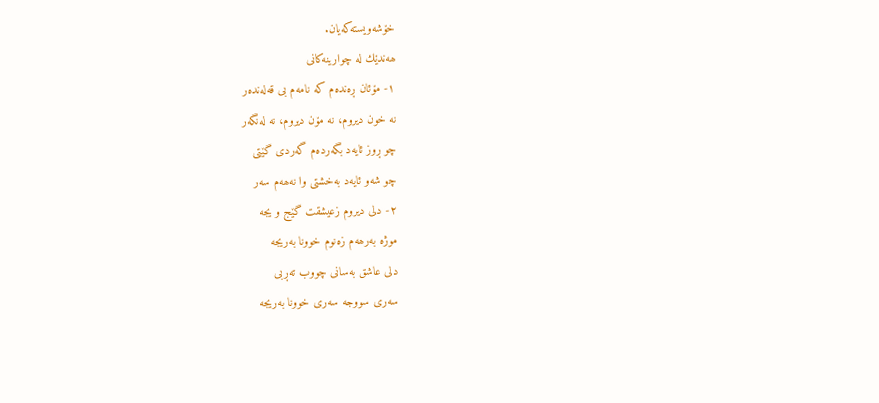خۆشەویستەكەیان.
ھەندێك لە چوارینەكانی
١- مۆئان ڕەندەم كە نامەم بی قەلەندەر
نە خون دیروم، نە مۆن دیروم، نە لەنگەر
چو ڕوز ئایەد بگەردەم گەردی گێتی
چو شەو ئایەد بەخشتی وا نەھەم سەر
٢- دلی دیروم زعیشقت گێج و یجە
موژە بەرھەم زەنوم خوونا بەریجە
دلی عاشق بەسانی چووب تەڕبی
سەری سووجە سەری خوونا بەریجە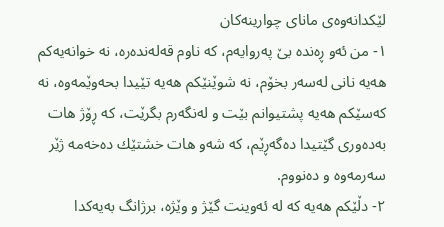لێكدانەوەی مانای چوارینەكان
١- من ئەو ڕەندە بێ پەروایەم، كە ناوم قەلەندەرە، نە خوانەیەكم ھەیە نانی لەسەر بخۆم، نە شوێنێكم ھەیە تێیدا بحەوێمەوە، نە كەسێكم ھەیە پشتیوانم بێت و لەنگەرم بگرێت، كە ڕۆژ ھات بەدەوری گێتیدا دەگەڕێم، كە شەو ھات خشتێك دەخەمە ژێر سەرمەوە و دەنووم.
٢- دڵێكم ھەیە كە لە ئەوینت گێژ و وێژە، برژانگ بەیەكدا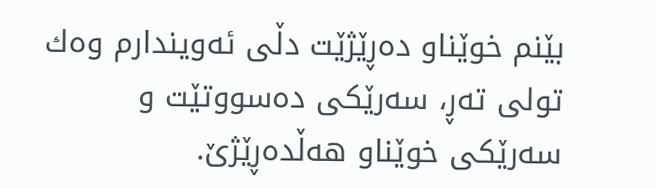بێنم خوێناو دەڕێژێت دڵی ئەویندارم وەك تولی تەڕ، سەرێكی دەسووتێت و سەرێكی خوێناو ھەڵدەڕێژێ.